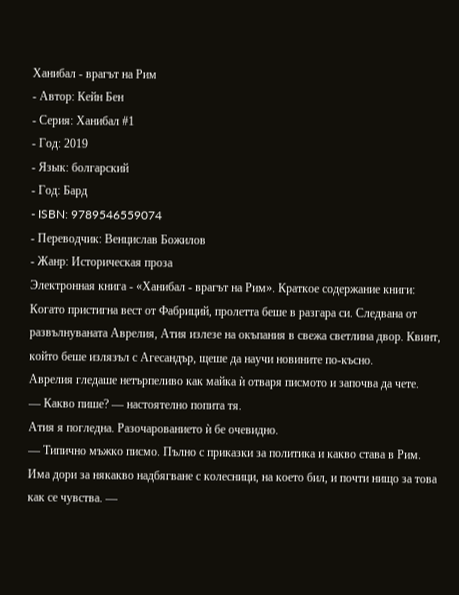Ханибал - врагът на Рим
- Автор: Кейн Бен
- Серия: Ханибал #1
- Год: 2019
- Язык: болгарский
- Год: Бард
- ISBN: 9789546559074
- Переводчик: Венцислав Божилов
- Жанр: Историческая проза
Электронная книга - «Ханибал - врагът на Рим». Краткое содержание книги:
Когато пристигна вест от Фабриций, пролетта беше в разгара си. Следвана от развълнуваната Аврелия, Атия излезе на окъпания в свежа светлина двор. Квинт, който беше излязъл с Агесандър, щеше да научи новините по-късно.
Аврелия гледаше нетърпеливо как майка ѝ отваря писмото и започва да чете.
— Какво пише? — настоятелно попита тя.
Атия я погледна. Разочарованието ѝ бе очевидно.
— Типично мъжко писмо. Пълно с приказки за политика и какво става в Рим. Има дори за някакво надбягване с колесници, на което бил, и почти нищо за това как се чувства. —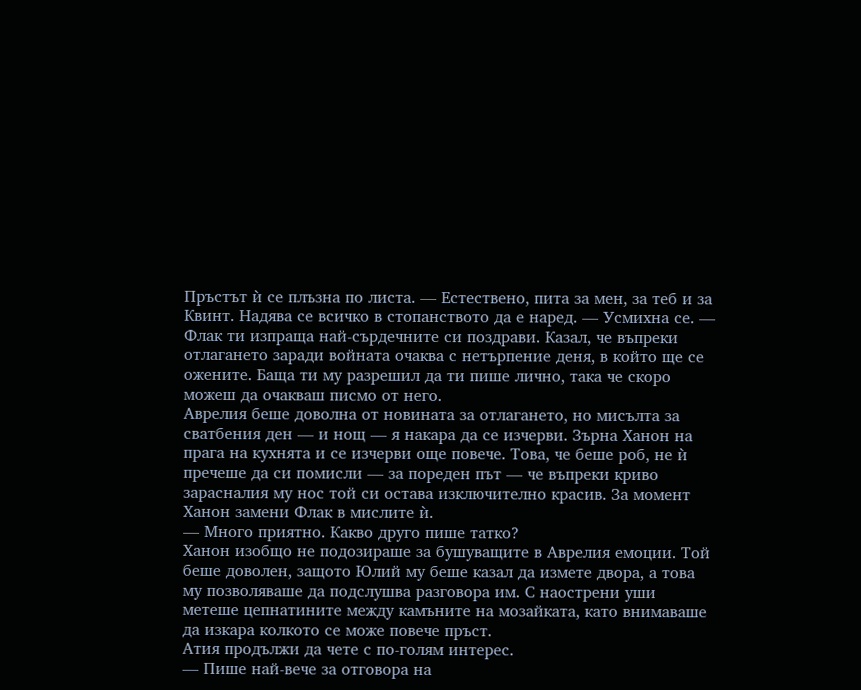Пръстът ѝ се плъзна по листа. — Естествено, пита за мен, за теб и за Квинт. Надява се всичко в стопанството да е наред. — Усмихна се. — Флак ти изпраща най-сърдечните си поздрави. Казал, че въпреки отлагането заради войната очаква с нетърпение деня, в който ще се ожените. Баща ти му разрешил да ти пише лично, така че скоро можеш да очакваш писмо от него.
Аврелия беше доволна от новината за отлагането, но мисълта за сватбения ден — и нощ — я накара да се изчерви. Зърна Ханон на прага на кухнята и се изчерви още повече. Това, че беше роб, не ѝ пречеше да си помисли — за пореден път — че въпреки криво зарасналия му нос той си остава изключително красив. За момент Ханон замени Флак в мислите ѝ.
— Много приятно. Какво друго пише татко?
Ханон изобщо не подозираше за бушуващите в Аврелия емоции. Той беше доволен, защото Юлий му беше казал да измете двора, а това му позволяваше да подслушва разговора им. С наострени уши метеше цепнатините между камъните на мозайката, като внимаваше да изкара колкото се може повече пръст.
Атия продължи да чете с по-голям интерес.
— Пише най-вече за отговора на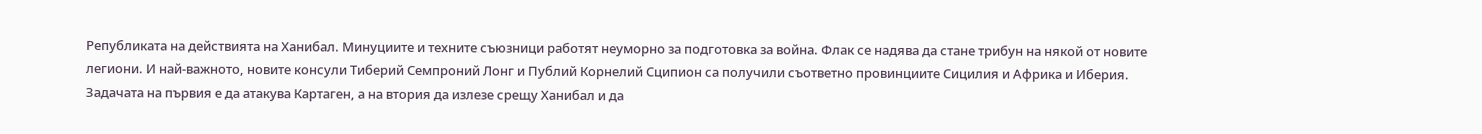Републиката на действията на Ханибал. Минуциите и техните съюзници работят неуморно за подготовка за война. Флак се надява да стане трибун на някой от новите легиони. И най-важното, новите консули Тиберий Семпроний Лонг и Публий Корнелий Сципион са получили съответно провинциите Сицилия и Африка и Иберия. Задачата на първия е да атакува Картаген, а на втория да излезе срещу Ханибал и да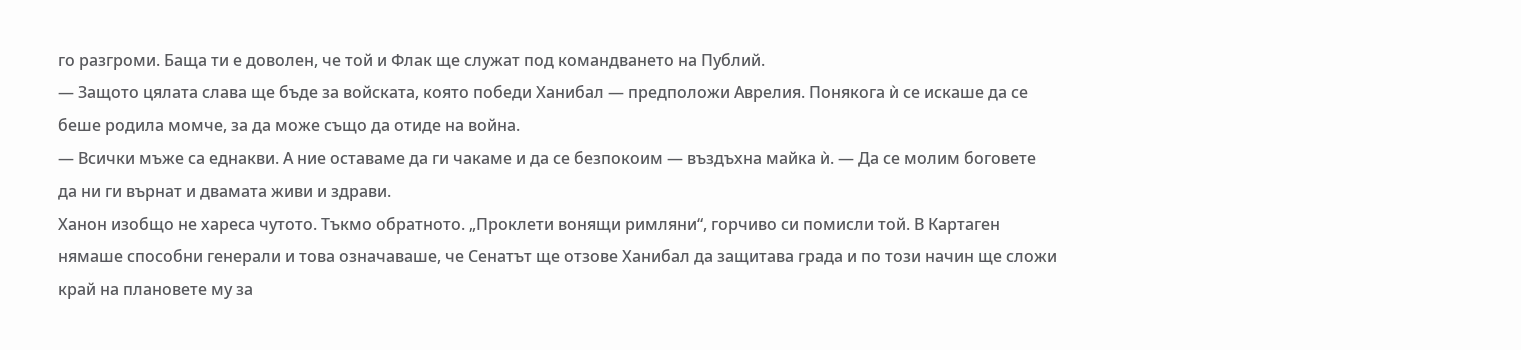го разгроми. Баща ти е доволен, че той и Флак ще служат под командването на Публий.
— Защото цялата слава ще бъде за войската, която победи Ханибал — предположи Аврелия. Понякога ѝ се искаше да се беше родила момче, за да може също да отиде на война.
— Всички мъже са еднакви. А ние оставаме да ги чакаме и да се безпокоим — въздъхна майка ѝ. — Да се молим боговете да ни ги върнат и двамата живи и здрави.
Ханон изобщо не хареса чутото. Тъкмо обратното. „Проклети вонящи римляни“, горчиво си помисли той. В Картаген нямаше способни генерали и това означаваше, че Сенатът ще отзове Ханибал да защитава града и по този начин ще сложи край на плановете му за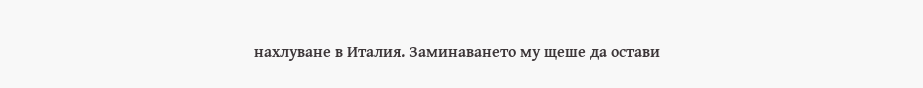нахлуване в Италия. Заминаването му щеше да остави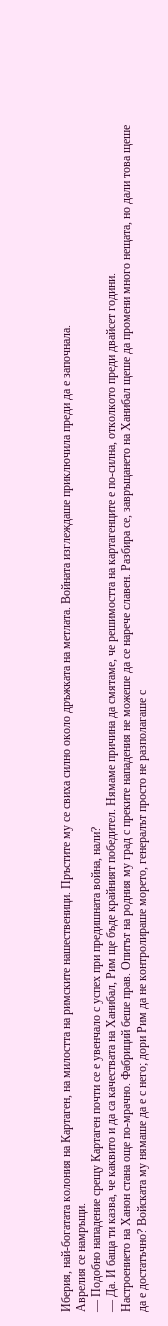Иберия, най-богатата колония на Картаген, на милостта на римските нашественици. Пръстите му се свиха силно около дръжката на метлата. Войната изглеждаше приключила преди да е започнала.
Аврелия се намръщи.
— Подобно нападение срещу Картаген почти се е увенчало с успех при предишната война, нали?
— Да. И баща ти казва, че каквито и да са качествата на Ханибал, Рим ще бъде крайният победител. Нямаме причина да смятаме, че решимостта на картагенците е по-силна, отколкото преди двайсет години.
Настроението на Ханон стана още по-мрачно. Фабриций беше прав. Опитът на родния му град с преките нападения не можеше да се нарече славен. Разбира се, завръщането на Ханибал щеше да промени много нещата, но дали това щеше да е достатъчно? Войската му нямаше да е с него; дори Рим да не контролираше морето, генералът просто не разполагаше с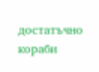достатъчно кораби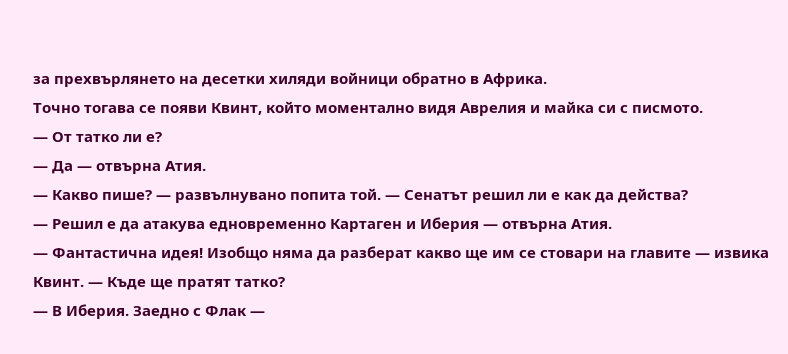за прехвърлянето на десетки хиляди войници обратно в Африка.
Точно тогава се появи Квинт, който моментално видя Аврелия и майка си с писмото.
— От татко ли е?
— Да — отвърна Атия.
— Какво пише? — развълнувано попита той. — Сенатът решил ли е как да действа?
— Решил е да атакува едновременно Картаген и Иберия — отвърна Атия.
— Фантастична идея! Изобщо няма да разберат какво ще им се стовари на главите — извика Квинт. — Къде ще пратят татко?
— В Иберия. Заедно с Флак —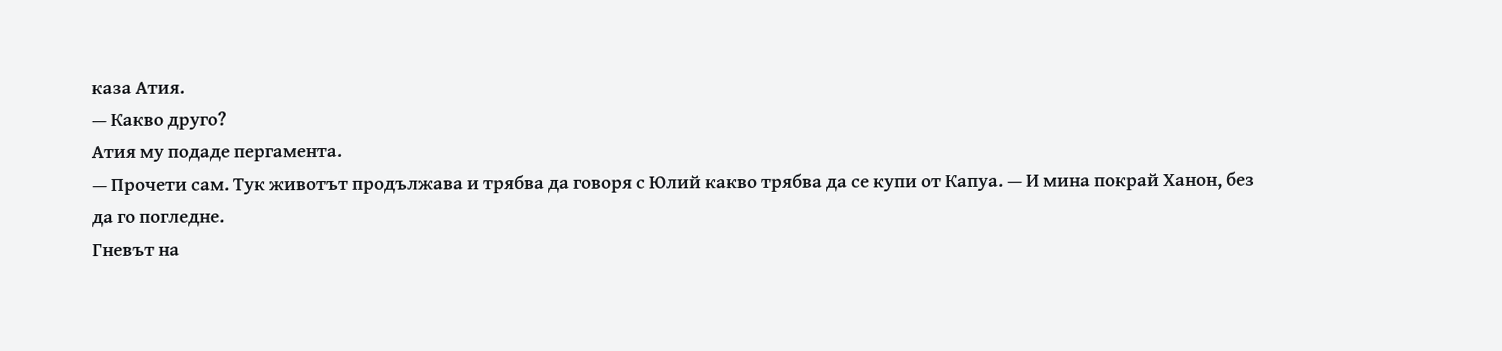каза Атия.
— Какво друго?
Атия му подаде пергамента.
— Прочети сам. Тук животът продължава и трябва да говоря с Юлий какво трябва да се купи от Капуа. — И мина покрай Ханон, без да го погледне.
Гневът на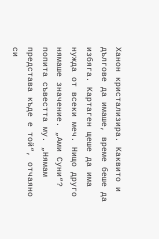Ханон кристализира. Каквито и дългове да имаше, време беше да избяга. Картаген щеше да има нужда от всеки меч. Нищо друго нямаше значение. „Ами Суни“? попита съвестта му. „Нямам представа къде е той“, отчаяно си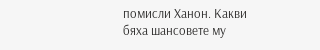помисли Ханон. Какви бяха шансовете му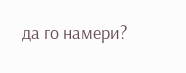да го намери?